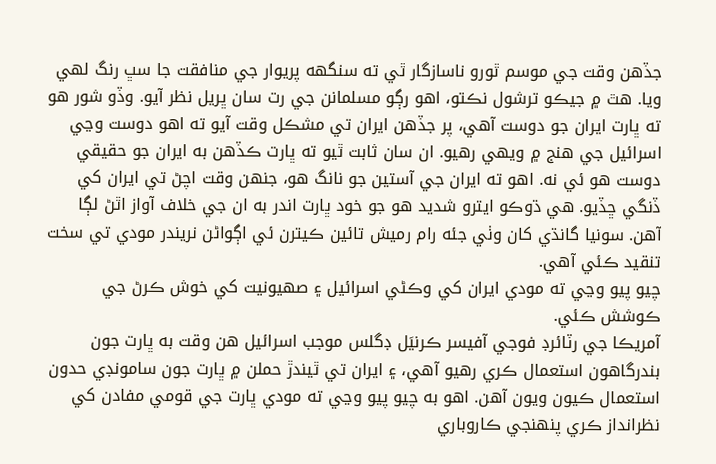جڏهن وقت جي موسم ٿورو ناسازگار ٿي ته سنگھه پريوار جي منافقت جا سڀ رنگ لهي ويا. هٿ ۾ جيڪو ترشول نڪتو، اهو رڳو مسلمانن جي رت سان ڀريل نظر آيو. وڏو شور هو ته ڀارت ايران جو دوست آهي، پر جڏهن ايران تي مشڪل وقت آيو ته اهو دوست وڃي اسرائيل جي هنج ۾ ويهي رهيو. ان سان ثابت ٿيو ته ڀارت ڪڏهن به ايران جو حقيقي دوست هو ئي نه. اهو ته ايران جي آستين جو نانگ هو، جنهن وقت اچڻ تي ايران کي ڏنگي ڇڏيو. هي ڌوڪو ايترو شديد هو جو خود ڀارت اندر به ان جي خلاف آواز اٿڻ لڳا آهن. سونيا گانڌي کان وٺي جئه رام رميش تائين ڪيترن ئي اڳواڻن نريندر مودي تي سخت تنقيد ڪئي آهي.
چيو پيو وڃي ته مودي ايران کي وڪڻي اسرائيل ۽ صهيونيت کي خوش ڪرڻ جي ڪوشش ڪئي.
آمريڪا جي رٽائرڊ فوجي آفيسر ڪرنيَل ڊگلس موجب اسرائيل هن وقت به ڀارت جون بندرگاهون استعمال ڪري رهيو آهي، ۽ ايران تي ٿيندڙ حملن ۾ ڀارت جون سامونڊي حدون استعمال ڪيون ويون آهن. اهو به چيو پيو وڃي ته مودي ڀارت جي قومي مفادن کي نظرانداز ڪري پنهنجي ڪاروباري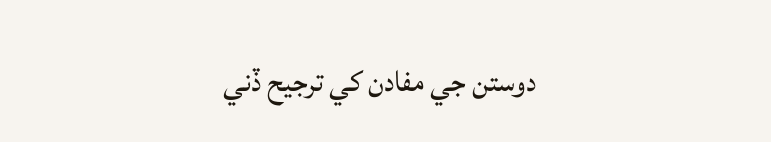دوستن جي مفادن کي ترجيح ڏني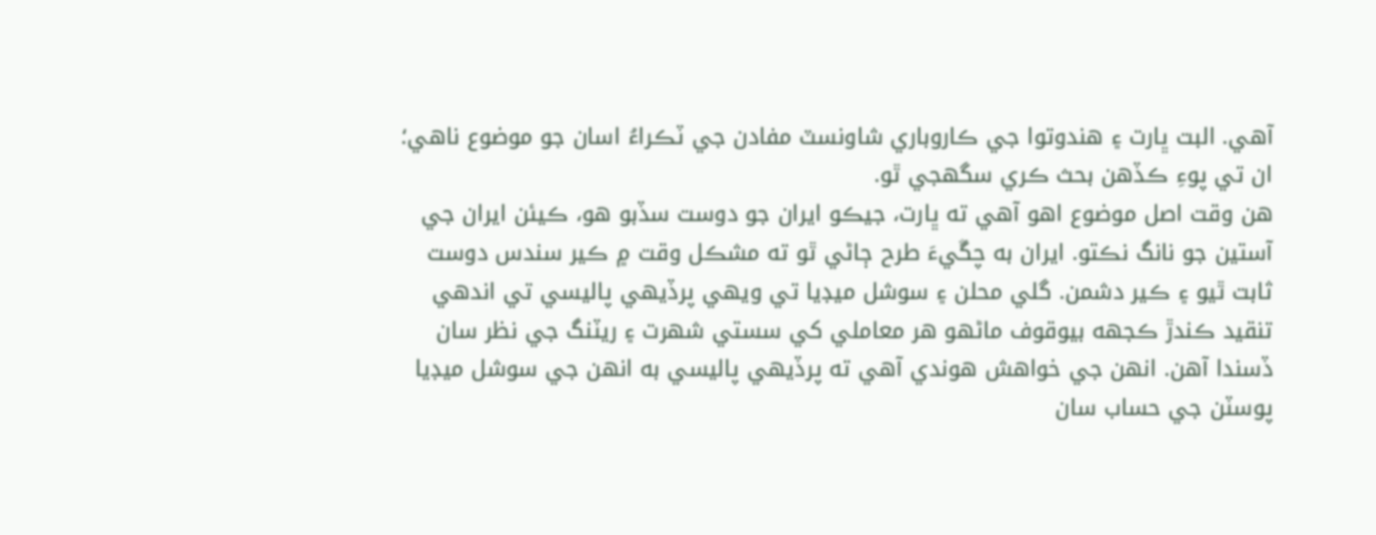آهي. البت ڀارت ۽ هندوتوا جي ڪاروباري شاونسٽ مفادن جي ٽڪراءُ اسان جو موضوع ناهي؛ ان تي پوءِ ڪڏهن بحث ڪري سگهجي ٿو.
هن وقت اصل موضوع اهو آهي ته ڀارت، جيڪو ايران جو دوست سڏبو هو، ڪيئن ايران جي آستين جو نانگ نڪتو. ايران به چڱيءَ طرح ڄاڻي ٿو ته مشڪل وقت ۾ ڪير سندس دوست ثابت ٿيو ۽ ڪير دشمن. گلي محلن ۽ سوشل ميڊيا تي ويهي پرڏيهي پاليسي تي اندهي تنقيد ڪندڙ ڪجهه بيوقوف ماڻهو هر معاملي کي سستي شهرت ۽ ريٽنگ جي نظر سان ڏسندا آهن. انهن جي خواهش هوندي آهي ته پرڏيهي پاليسي به انهن جي سوشل ميڊيا پوسٽن جي حساب سان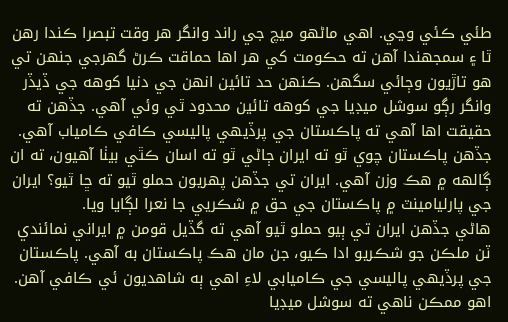طئي ڪئي وڃي. اهي ماڻهو ميچ جي راند وانگر هر وقت تبصرا ڪندا رهن ٿا ۽ سمجهندا آهن ته حڪومت کي هر اها حماقت ڪرڻ گهرجي جنهن تي هو تاڙيون وڄائي سگهن. ڪنهن حد تائين انهن جي دنيا کوهه جي ڏيڏر وانگر رڳو سوشل ميڊيا جي کوهه تائين محدود ٿي وئي آهي. جڏهن ته حقيقت اها آهي ته پاڪستان جي پرڏيهي پاليسي ڪافي ڪامياب آهي.
جڏهن پاڪستان چوي ٿو ته ايران ڄاڻي ٿو ته اسان ڪٿي بيٺا آهيون، ته ان ڳالهه ۾ هڪ وزن آهي. ايران تي جڏهن پهريون حملو ٿيو ته ڇا ٿيو؟ ايران جي پارليامينٽ ۾ پاڪستان جي حق ۾ شڪريي جا نعرا لڳايا ويا.
هاڻي جڏهن ايران تي ٻيو حملو ٿيو آهي ته گڏيل قومن ۾ ايراني نمائندي ٽن ملڪن جو شڪريو ادا ڪيو، جن مان هڪ پاڪستان به آهي. پاڪستان جي پرڏيهي پاليسي جي ڪاميابي لاءِ اهي ٻه شاهديون ئي ڪافي آهن. اهو ممڪن ناهي ته سوشل ميڊيا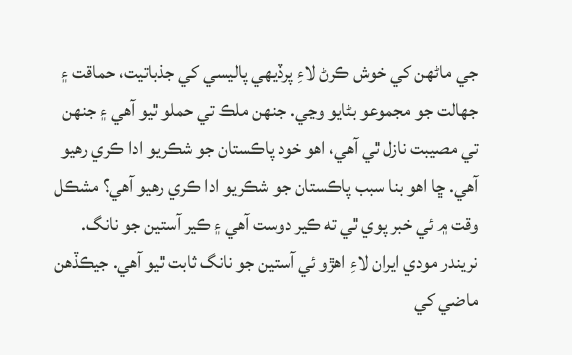جي ماڻهن کي خوش ڪرڻ لاءِ پرڏيهي پاليسي کي جذباتيت، حماقت ۽ جهالت جو مجموعو بڻايو وڃي. جنهن ملڪ تي حملو ٿيو آهي ۽ جنهن تي مصيبت نازل ٿي آهي، اهو خود پاڪستان جو شڪريو ادا ڪري رهيو آهي. ڇا اهو بنا سبب پاڪستان جو شڪريو ادا ڪري رهيو آهي؟ مشڪل وقت ۾ ئي خبر پوي ٿي ته ڪير دوست آهي ۽ ڪير آستين جو نانگ. نريندر مودي ايران لاءِ اهڙو ئي آستين جو نانگ ثابت ٿيو آهي. جيڪڏهن ماضي کي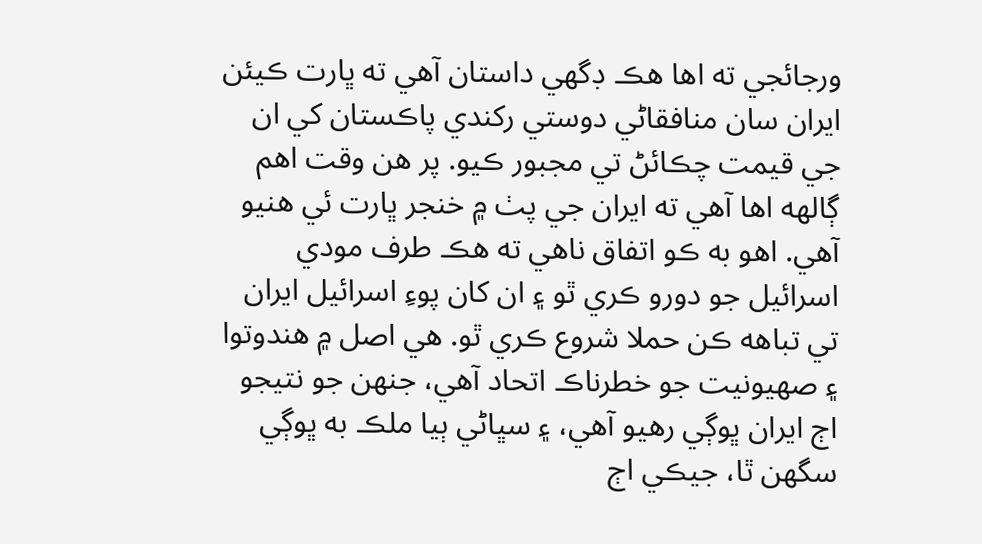ورجائجي ته اها هڪ ڊگهي داستان آهي ته ڀارت ڪيئن ايران سان منافقاڻي دوستي رکندي پاڪستان کي ان جي قيمت چڪائڻ تي مجبور ڪيو. پر هن وقت اهم ڳالهه اها آهي ته ايران جي پٺ ۾ خنجر ڀارت ئي هنيو آهي. اهو به ڪو اتفاق ناهي ته هڪ طرف مودي اسرائيل جو دورو ڪري ٿو ۽ ان کان پوءِ اسرائيل ايران تي تباهه ڪن حملا شروع ڪري ٿو. هي اصل ۾ هندوتوا ۽ صهيونيت جو خطرناڪ اتحاد آهي، جنهن جو نتيجو اڄ ايران ڀوڳي رهيو آهي، ۽ سڀاڻي ٻيا ملڪ به ڀوڳي سگهن ٿا، جيڪي اڄ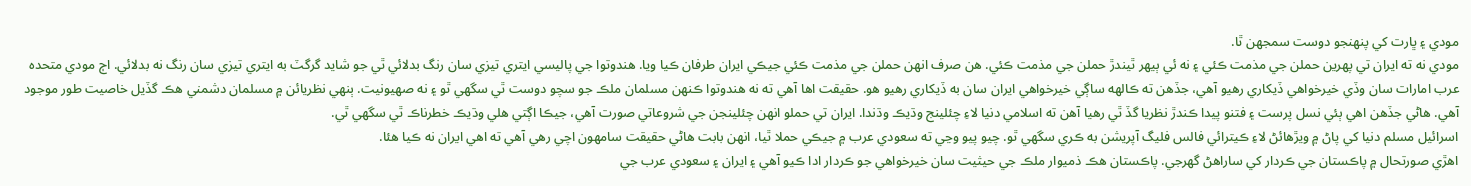مودي ۽ ڀارت کي پنهنجو دوست سمجهن ٿا.
مودي نه ته ايران تي پهرين حملن جي مذمت ڪئي ۽ نه ئي ٻيهر ٿيندڙ حملن جي مذمت ڪئي. هن صرف انهن حملن جي مذمت ڪئي جيڪي ايران طرفان ڪيا ويا. هندوتوا جي پاليسي ايتري تيزي سان رنگ بدلائي ٿي جو شايد گرگٽ به ايتري تيزي سان رنگ نه بدلائي. اڄ مودي متحده عرب امارات سان وڏي خيرخواهي ڏيکاري رهيو آهي، جڏهن ته ڪالهه ساڳي خيرخواهي ايران سان به ڏيکاري رهيو هو. حقيقت اها آهي ته نه هندوتوا ڪنهن مسلمان ملڪ جو سچو دوست ٿي سگهي ٿو ۽ نه صهيونيت. ٻنهي نظريائن ۾ مسلمان دشمني هڪ گڏيل خاصيت طور موجود آهي. هاڻي جڏهن اهي ٻئي نسل پرست ۽ فتنو پيدا ڪندڙ نظريا گڏ ٿي رهيا آهن ته اسلامي دنيا لاءِ چئلينج وڌيڪ وڌندا. ايران تي حملو انهن چئلينجن جي شروعاتي صورت آهي، جيڪا اڳتي هلي وڌيڪ خطرناڪ ٿي سگهي ٿي.
اسرائيل مسلم دنيا کي پاڻ ۾ ويڙهائڻ لاءِ ڪيترائي فالس فليگ آپريشن به ڪري سگهي ٿو. چيو پيو وڃي ته سعودي عرب ۾ جيڪي حملا ٿيا، انهن بابت هاڻي حقيقت سامهون اچي رهي آهي ته اهي ايران نه ڪيا هئا.
اهڙي صورتحال ۾ پاڪستان جي ڪردار کي ساراهڻ گهرجي. پاڪستان هڪ ذميوار ملڪ جي حيثيت سان خيرخواهي جو ڪردار ادا ڪيو آهي ۽ ايران ۽ سعودي عرب جي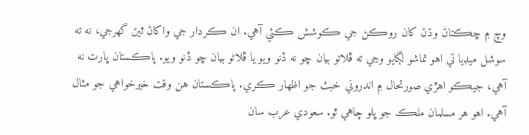وچ ۾ ڇڪتاڻ وڌڻ کان روڪڻ جي ڪوشش ڪئي آهي. ان ڪردار جي واکاڻ ٿيڻ گهرجي، نه ته سوشل ميڊيا تي اهو تماشو لڳايو وڃي ته ڦلاڻو بيان ڇو نه ڏنو ويو يا ڦلاڻو بيان ڇو ڏنو ويو. پاڪستان ڀارت نه آهي، جيڪو اهڙي صورتحال ۾ اندروني خبث جو اظهار ڪري. پاڪستان هن وقت خيرخواهي جو مثال آهي. اهو هر مسلمان ملڪ جو ڀلو چاهي ٿو. سعودي عرب سان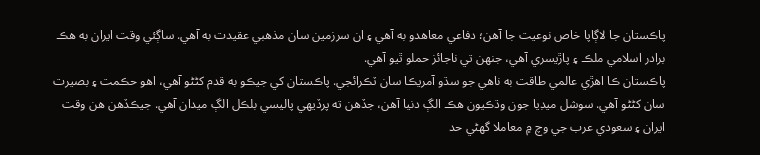پاڪستان جا لاڳاپا خاص نوعيت جا آهن؛ دفاعي معاهدو به آهي ۽ ان سرزمين سان مذهبي عقيدت به آهي. ساڳئي وقت ايران به هڪ برادر اسلامي ملڪ ۽ پاڙيسري آهي، جنهن تي ناجائز حملو ٿيو آهي.
پاڪستان ڪا اهڙي عالمي طاقت به ناهي جو سڌو آمريڪا سان ٽڪرائجي. پاڪستان کي جيڪو به قدم کڻڻو آهي، اهو حڪمت ۽ بصيرت سان کڻڻو آهي. سوشل ميڊيا جون وڌڪيون هڪ الڳ دنيا آهن، جڏهن ته پرڏيهي پاليسي بلڪل الڳ ميدان آهي. جيڪڏهن هن وقت ايران ۽ سعودي عرب جي وچ ۾ معاملا گهڻي حد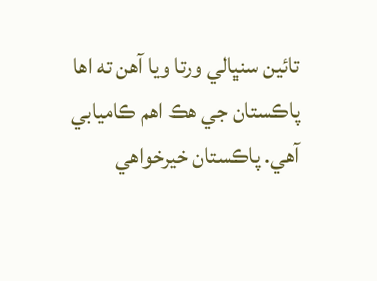تائين سنڀالي ورتا ويا آهن ته اها پاڪستان جي هڪ اهم ڪاميابي آهي. پاڪستان خيرخواهي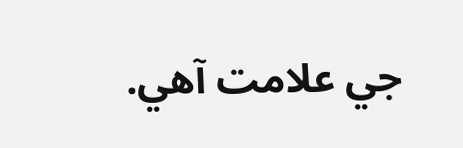جي علامت آهي.